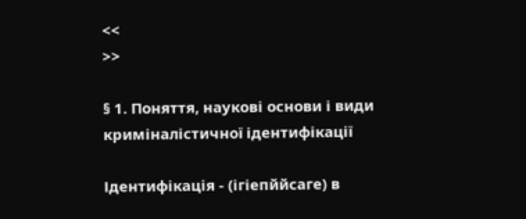<<
>>

§ 1. Поняття, наукові основи і види криміналістичної ідентифікації

Ідентифікація - (ігіепййсаге) в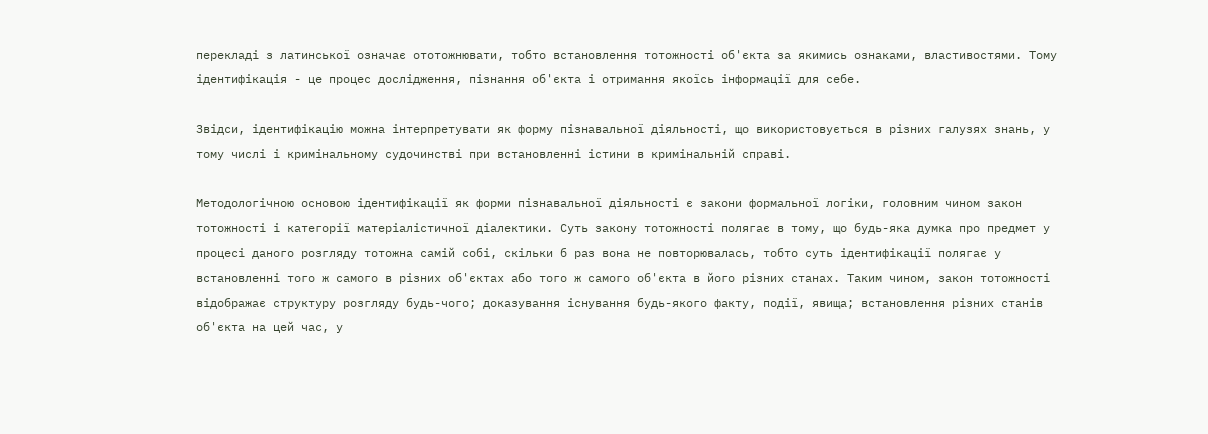перекладі з латинської означає ототожнювати, тобто встановлення тотожності об'єкта за якимись ознаками, властивостями. Тому ідентифікація - це процес дослідження, пізнання об'єкта і отримання якоїсь інформації для себе.

Звідси, ідентифікацію можна інтерпретувати як форму пізнавальної діяльності, що використовується в різних галузях знань, у тому числі і кримінальному судочинстві при встановленні істини в кримінальній справі.

Методологічною основою ідентифікації як форми пізнавальної діяльності є закони формальної логіки, головним чином закон тотожності і категорії матеріалістичної діалектики. Суть закону тотожності полягає в тому, що будь-яка думка про предмет у процесі даного розгляду тотожна самій собі, скільки б раз вона не повторювалась, тобто суть ідентифікації полягає у встановленні того ж самого в різних об'єктах або того ж самого об'єкта в його різних станах. Таким чином, закон тотожності відображає структуру розгляду будь-чого; доказування існування будь-якого факту, події, явища; встановлення різних станів об'єкта на цей час, у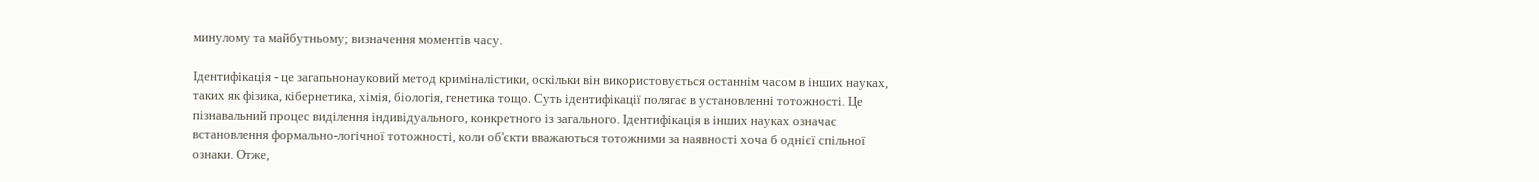минулому та майбутньому; визначення моментів часу.

Ідентифікація - це загапьнонауковий метод криміналістики, оскільки він використовується останнім часом в інших науках, таких як фізика, кібернетика, хімія, біологія, генетика тощо. Суть ідентифікації полягає в установленні тотожності. Це пізнавальний процес виділення індивідуального, конкретного із загального. Ідентифікація в інших науках означає встановлення формально-логічної тотожності, коли об'єкти вважаються тотожними за наявності хоча б однієї спільної ознаки. Отже,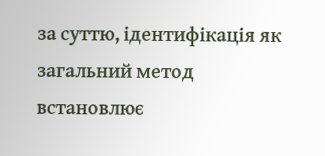за суттю, ідентифікація як загальний метод встановлює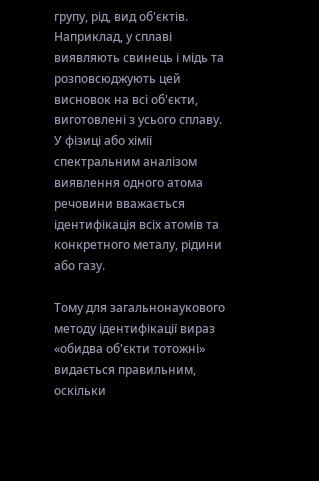групу, рід, вид об'єктів. Наприклад, у сплаві виявляють свинець і мідь та розповсюджують цей висновок на всі об'єкти, виготовлені з усього сплаву. У фізиці або хімії спектральним аналізом виявлення одного атома речовини вважається ідентифікація всіх атомів та конкретного металу, рідини або газу.

Тому для загальнонаукового методу ідентифікації вираз «обидва об'єкти тотожні» видається правильним, оскільки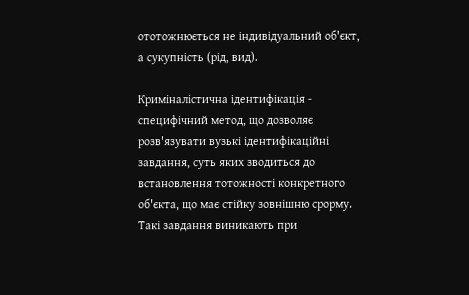ототожнюється не індивідуальний об'єкт, а сукупність (рід, вид).

Криміналістична ідентифікація - специфічний метод, що дозволяє розв'язувати вузькі ідентифікаційні завдання, суть яких зводиться до встановлення тотожності конкретного об'єкта, що має стійку зовнішню срорму. Такі завдання виникають при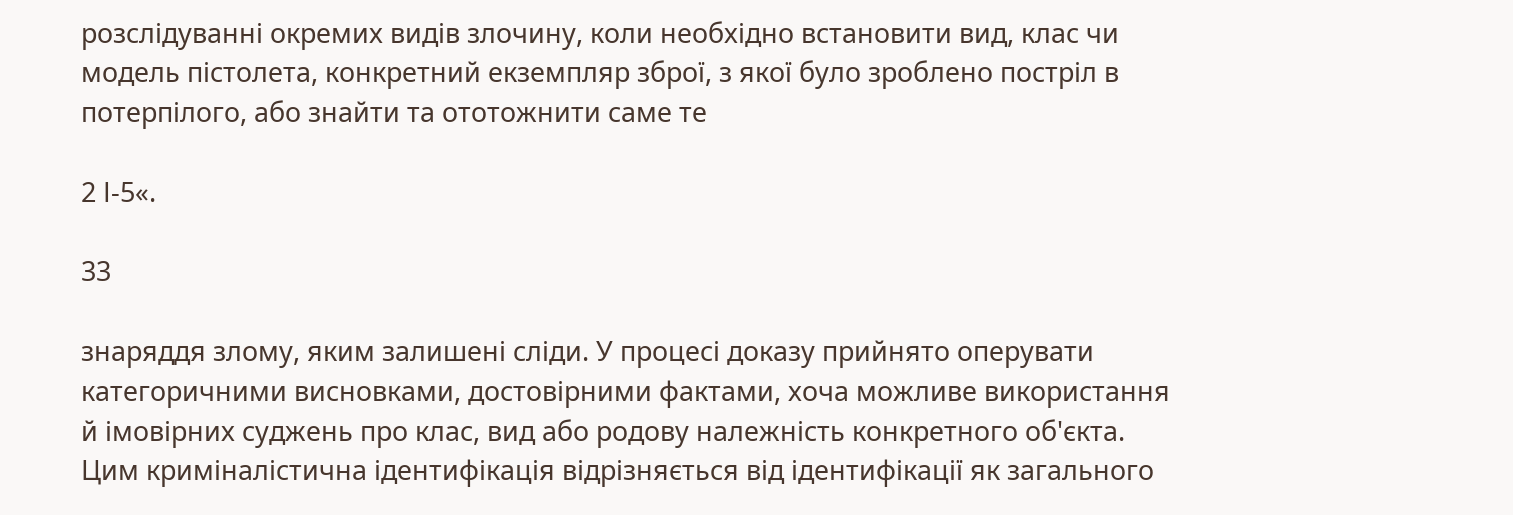розслідуванні окремих видів злочину, коли необхідно встановити вид, клас чи модель пістолета, конкретний екземпляр зброї, з якої було зроблено постріл в потерпілого, або знайти та ототожнити саме те

2 І-5«.

33

знаряддя злому, яким залишені сліди. У процесі доказу прийнято оперувати категоричними висновками, достовірними фактами, хоча можливе використання й імовірних суджень про клас, вид або родову належність конкретного об'єкта. Цим криміналістична ідентифікація відрізняється від ідентифікації як загального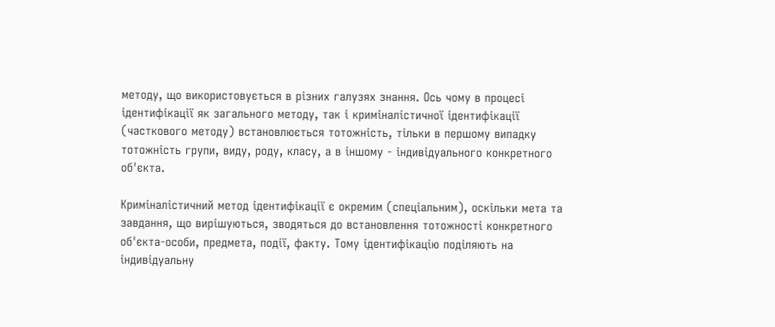методу, що використовується в різних галузях знання. Ось чому в процесі ідентифікації як загального методу, так і криміналістичної ідентифікації (часткового методу) встановлюється тотожність, тільки в першому випадку тотожність групи, виду, роду, класу, а в іншому - індивідуального конкретного об'єкта.

Криміналістичний метод ідентифікації є окремим (спеціальним), оскільки мета та завдання, що вирішуються, зводяться до встановлення тотожності конкретного об'єкта-особи, предмета, події, факту. Тому ідентифікацію поділяють на індивідуальну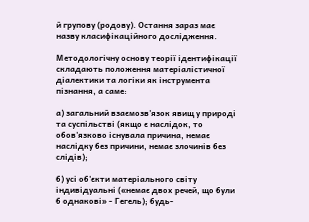й групову (родову). Остання зараз має назву класифікаційного дослідження.

Методологічну основу теорії ідентифікації складають положення матеріалістичної діалектики та логіки як інструмента пізнання, а саме:

а) загальний взаємозв'язок явищ у природі та суспільстві (якщо є наслідок, то обов'язково існувала причина, немає наслідку без причини, немає злочинів без слідів);

б) усі об'єкти матеріального світу індивідуальні («немає двох речей, що були б однакові» - Гегель); будь-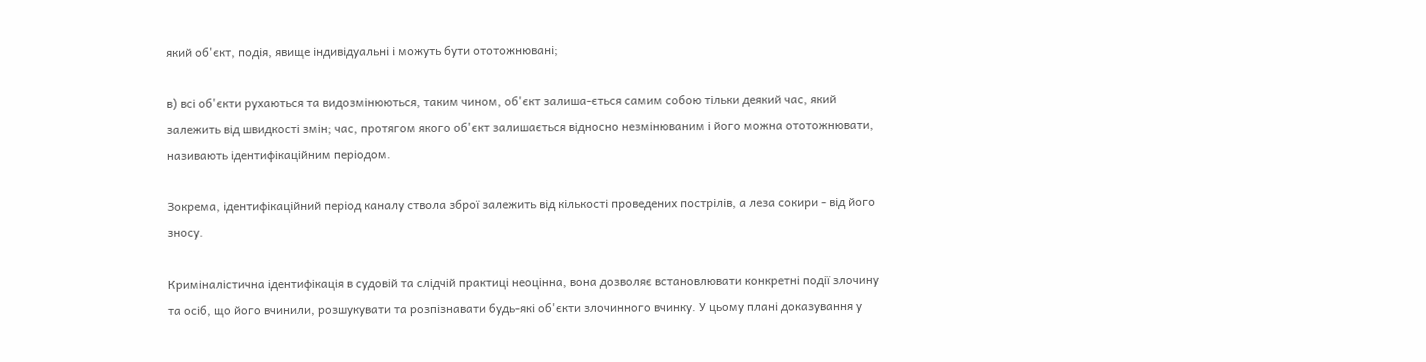який об'єкт, подія, явище індивідуальні і можуть бути ототожнювані;

в) всі об'єкти рухаються та видозмінюються, таким чином, об'єкт залиша-ється самим собою тільки деякий час, який залежить від швидкості змін; час, протягом якого об'єкт залишається відносно незмінюваним і його можна ототожнювати, називають ідентифікаційним періодом.

Зокрема, ідентифікаційний період каналу ствола зброї залежить від кількості проведених пострілів, а леза сокири - від його зносу.

Криміналістична ідентифікація в судовій та слідчій практиці неоцінна, вона дозволяє встановлювати конкретні події злочину та осіб, що його вчинили, розшукувати та розпізнавати будь-які об'єкти злочинного вчинку. У цьому плані доказування у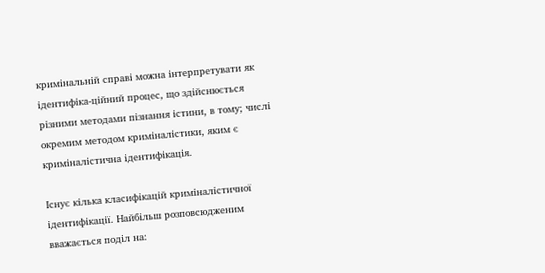кримінальній справі можна інтерпретувати як ідентифіка-ційний процес, що здійснюється різними методами пізнання істини, в тому; числі окремим методом криміналістики, яким є криміналістична ідентифікація.

Існує кілька класифікацій криміналістичної ідентифікації. Найбільш розповсюдженим вважається поділ на: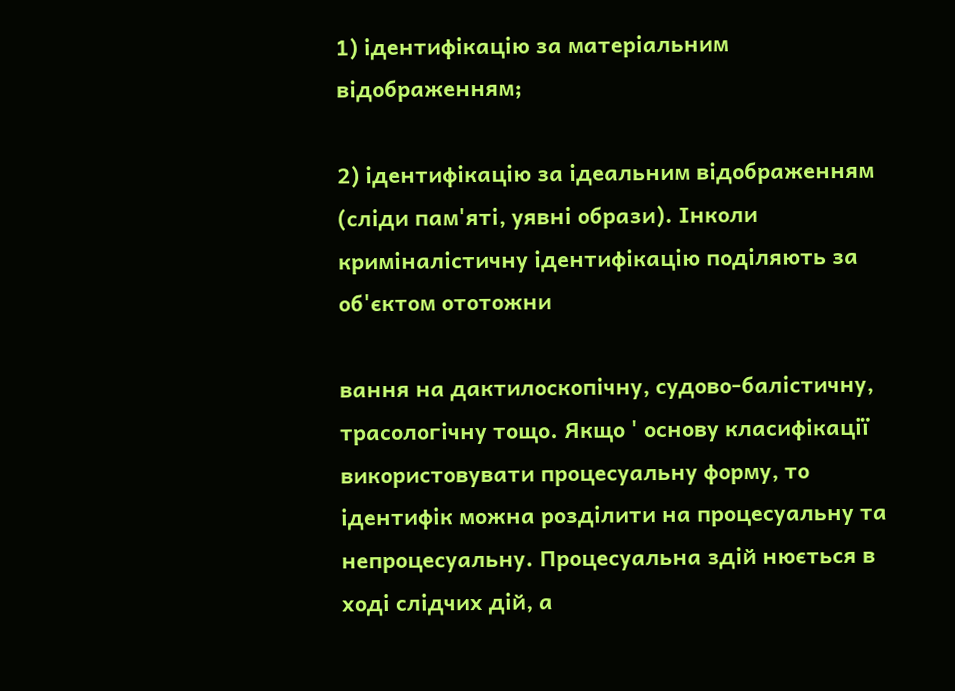1) ідентифікацію за матеріальним відображенням;

2) ідентифікацію за ідеальним відображенням (сліди пам'яті, уявні образи). Інколи криміналістичну ідентифікацію поділяють за об'єктом ототожни

вання на дактилоскопічну, судово-балістичну, трасологічну тощо. Якщо ' основу класифікації використовувати процесуальну форму, то ідентифік можна розділити на процесуальну та непроцесуальну. Процесуальна здій нюється в ході слідчих дій, а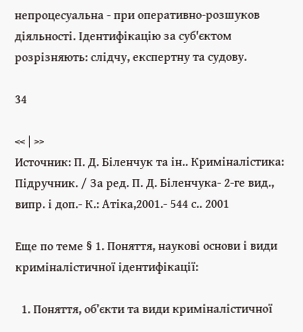непроцесуальна - при оперативно-розшуков діяльності. Ідентифікацію за суб'єктом розрізняють: слідчу, експертну та судову.

34

<< | >>
Источник: П. Д. Біленчук та ін.. Криміналістика: Підручник. / За ред. П. Д. Біленчука- 2-ге вид., випр. і доп.- К.: Атіка,2001.- 544 с.. 2001

Еще по теме § 1. Поняття, наукові основи і види криміналістичної ідентифікації:

  1. Поняття, об’єкти та види криміналістичної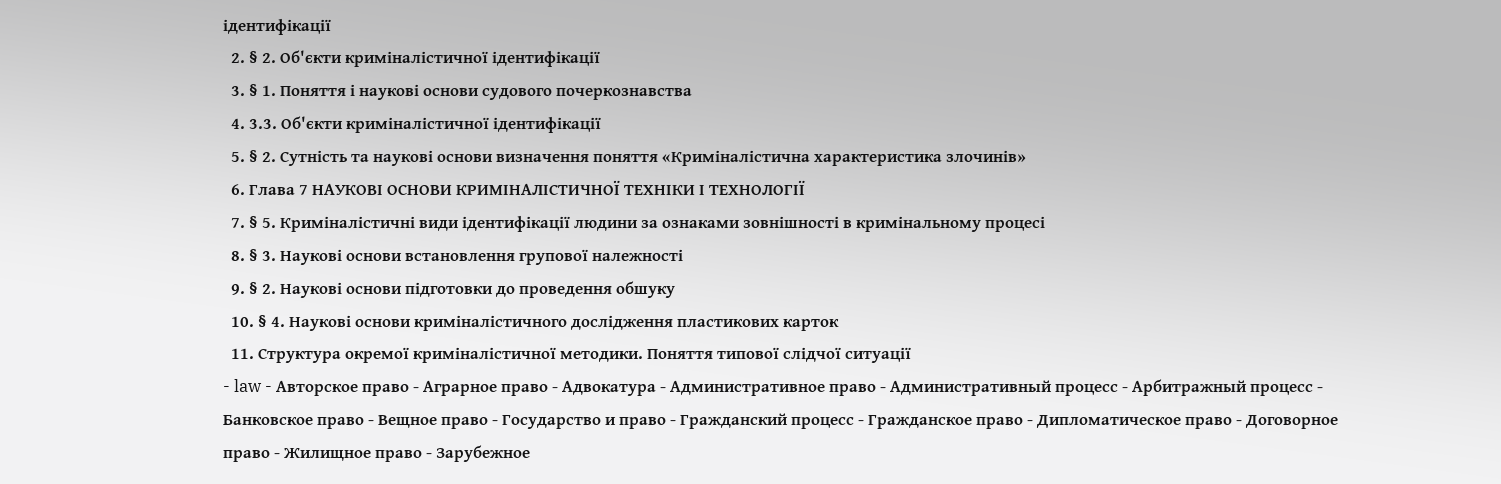ідентифікації
  2. § 2. Об'єкти криміналістичної ідентифікації
  3. § 1. Поняття і наукові основи судового почеркознавства
  4. 3.3. Об'єкти криміналістичної ідентифікації
  5. § 2. Сутність та наукові основи визначення поняття «Криміналістична характеристика злочинів»
  6. Глава 7 НАУКОВІ ОСНОВИ КРИМІНАЛІСТИЧНОЇ ТЕХНІКИ І ТЕХНОЛОГІЇ
  7. § 5. Криміналістичні види ідентифікації людини за ознаками зовнішності в кримінальному процесі
  8. § 3. Наукові основи встановлення групової належності
  9. § 2. Наукові основи підготовки до проведення обшуку
  10. § 4. Наукові основи криміналістичного дослідження пластикових карток
  11. Структура окремої криміналістичної методики. Поняття типової слідчої ситуації
- law - Авторское право - Аграрное право - Адвокатура - Административное право - Административный процесс - Арбитражный процесс - Банковское право - Вещное право - Государство и право - Гражданский процесс - Гражданское право - Дипломатическое право - Договорное право - Жилищное право - Зарубежное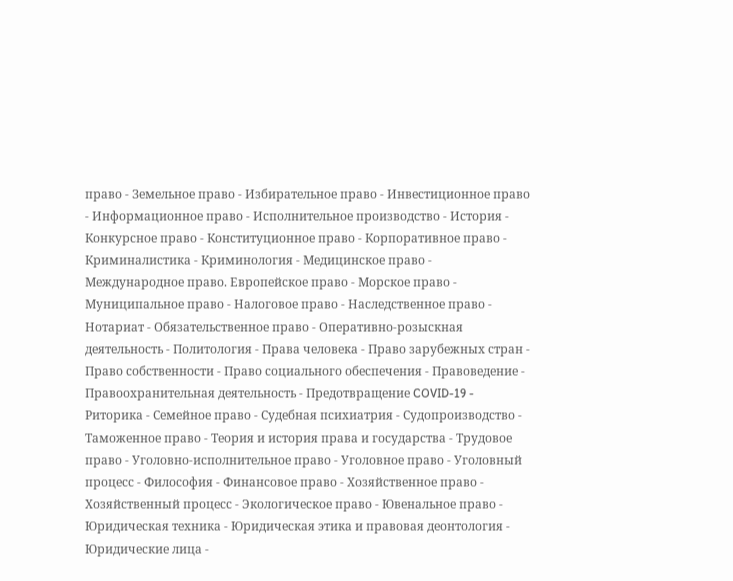право - Земельное право - Избирательное право - Инвестиционное право - Информационное право - Исполнительное производство - История - Конкурсное право - Конституционное право - Корпоративное право - Криминалистика - Криминология - Медицинское право - Международное право. Европейское право - Морское право - Муниципальное право - Налоговое право - Наследственное право - Нотариат - Обязательственное право - Оперативно-розыскная деятельность - Политология - Права человека - Право зарубежных стран - Право собственности - Право социального обеспечения - Правоведение - Правоохранительная деятельность - Предотвращение COVID-19 - Риторика - Семейное право - Судебная психиатрия - Судопроизводство - Таможенное право - Теория и история права и государства - Трудовое право - Уголовно-исполнительное право - Уголовное право - Уголовный процесс - Философия - Финансовое право - Хозяйственное право - Хозяйственный процесс - Экологическое право - Ювенальное право - Юридическая техника - Юридическая этика и правовая деонтология - Юридические лица -